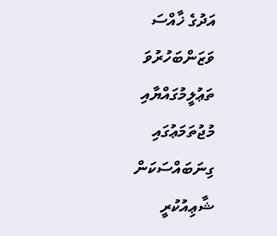އަދުގެ ޚާއްސަ
ވަޒަންބަހުރުވަ
ތަޢުލީމުގައްޔާއި މުޖުތަމަޢުގައި ގިނަބައްސަކަން
ޝާޢިއުކުރީ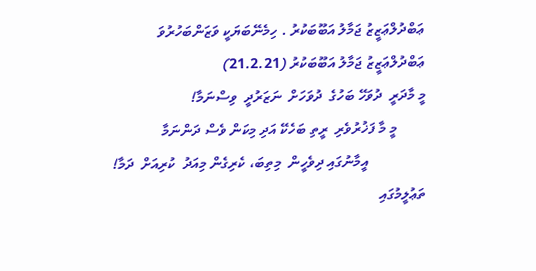ޢަބްދުލްޢަޒީޒު ޖަމާލު އަބޫބަކުރު . ހިމެނޭބަޔަކީ ވަޒަންބަހުރުވަ
ޢަބްދުލްޢަޒީޒު ޖަމާލު އަބޫބަކުރު (21.2.21)
މީ މާދަރީ  ދުވަހޭ ބަހުގެ  ދުވަހަށް  ނަޒަރުދީ  ވިސްނަމާ!
        މީ މާ ފަޚުރުވެރި  ރީތި ބަހެކޭ އަދި މިކަން ވެސް ދަންނަމާ
                އީމާނުގައި ދިވެހީން  މިތިބަ، ކެރިގެން މިއަދު  ކުރިއަށް  ދަމާ!
ތަޢުލީމުގައި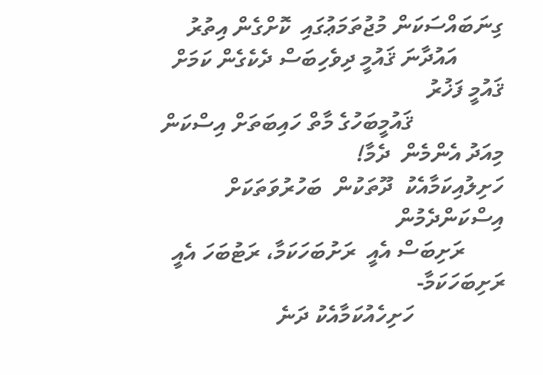ގިނަބައްސަކަން މުޖުތަމަޢުގައި  ކޮށްގެން އިތުރު
        އައުދާނަ ޤައުމީ ދިވެހިބަސް ދެކެގެން ކަމަށް  ޤައުމީ ފަޚުރު
                ޤައުމީބަހުގެ މާތް ހައިބަތަށް އިސްކަން  މިއަދު އެންމެން  ދެމާ!
ހަށިލުއިކަމާއެކު  ދޫތަކުން  ބަހުރުވަތަކަށް  އިސްކަންދެމުން
       ރަށިބަސް އެއީ  ރަށުބަހަކަމާ، ރަޓުބަހަ އެއީ  ރަށިބަހަކަމާ-
                ހަށިހެއުކަމާއެކު ދަނެ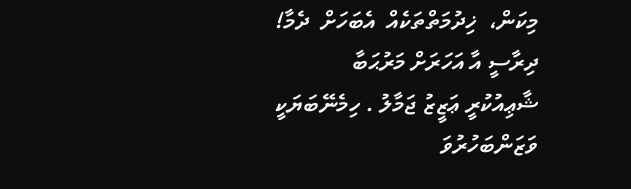މިކަން،  ޚިދުމަތްތަކެއް  އެބަހަށް  ދެމާ!
ދިރާސީ އާ އަހަރަށް މަރުޙަބާ
ޝާޢިއުކުރީ ޢަޒީޒު ޖަމާލު . ހިމެނޭބަޔަކީ ވަޒަންބަހުރުވަ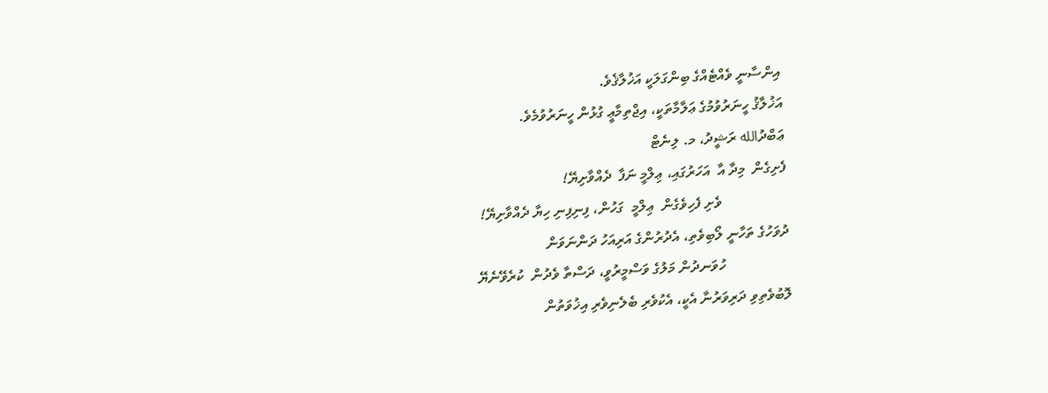އިންސާނީ ވެއްޓެއްގެ ބިންގަލަކީ އަޚުލާޤެވެ.
އަޚުލާޤު ހީނަރުވުމުގެ ޢަލާމާތަކީ، އިޖްތިމާޢީ ގުޅުން ހީނަރުވުމެވެ.
ޢަބްދުالله ރަޝީދު، މ. ލިނެޓް
ފެށިގެން  މިދާ އާ  އަހަރުގައި، ޢިލްމީ ނަފާ  ދެއްވާށިޔޭ!
                  ވެށި ފެހިވެގެން  ޢިލްމީ  ގަހުން، ފިނިފިނި ހިޔާ ދެއްވާށިޔޭ!
ދުވަހުގެ ތަހާނީ ލޯބިވެތި، އެދުރުންގެ އަރިއަހު ދަންނަވަން
                  ހުވަނދުން މަލުގެ ވަސްމީރުވީ، ދަސްތާ ވެދުން  ކުރެވޭނެޔޭ
ލޮބުވެތިވި ދަރިވަރުނާ އެކީ، އެކުވެރި ބެލެނިވެރި އިޚުވަތުން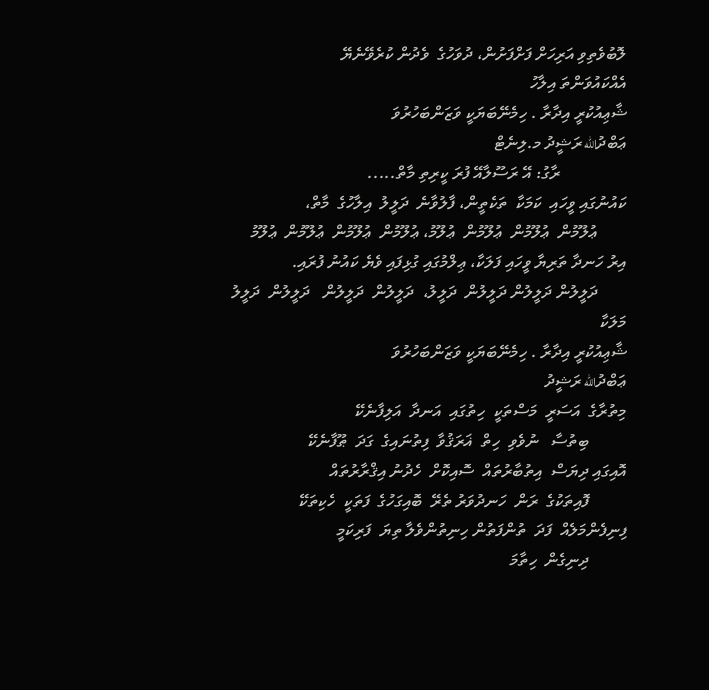ލޮބުވެތިވި އަރިހަށް ފަށްފަށުން، ދުވަހުގެ  ވެދުން ކުރެވޭނެޔޭ
އެއްކައުވަންތަ އިލާހު
ޝާޢިއުކުރީ އިދާރާ . ހިމެނޭބަޔަކީ ވަޒަންބަހުރުވަ
ޢަބްދުالله ރަޝީދު މ.ލިނެޓް
                ރާގު: އޭ ރަސޫލާއޭ ފުރަ ކީރިތި މާތް.....
ކައުނުގައި ވީހައި  ކަމަކާ  ތަކެތީން، ފާލުވާނެ  ދަލީލު  އިލާހުގެ  މާތް،
       ޢުލޫމުން  ޢުލޫމުން  ޢުލޫމުން  ޢުލޫމު، ޢުލޫމުން  ޢުލޫމުން  ޢުލޫމުން  ޢުލޫމު
އިރު ހަނދާ ތަރިޔާ ވީހައި ފަލަކާ، ޢިލްމުގައި ގުޅިފައި ވެޔެ ކައުނު ފުރައި.
       ދަލީލުން ދަލީލުން ދަލީލުން  ދަލީލު،  ދަލީލުން  ދަލީލުން   ދަލީލުން  ދަލީލު
މަލަކާ
ޝާޢިއުކުރީ އިދާރާ . ހިމެނޭބަޔަކީ ވަޒަންބަހުރުވަ
ޢަބްދުالله ރަޝީދު
މިތުރާގެ  އަސަރީ  މަސްތަކީ  ހިތުގައި  އަނދާ  އަލިފާނެކޭ
         ބިތުސާ   ނުވެވި  ހިތް  ޣަރަޤުވާ  ފިތުނައިގެ  ގަދަ  ޠޫފާނެކޭ
އޮއިގައި ދިޔަސް  އިތުބާރުތައް  ސޮއިކޮށް  ހެދުނު އިޤްރާރުތައް
         ފޮއިތަކުގެ  ރަން  ހަނދުވަރު ތެރޭ  ބޮއިގަހުގެ  ފަތަކީ  ހެކިތަކޭ
ފިނިފެންމަލެއް  ފަދަ  ތުންފަތުން ހިނިތުންވެލާ ތިޔަ  ފަރިކަމީ
         ދިނިގެން  ހިތާމަ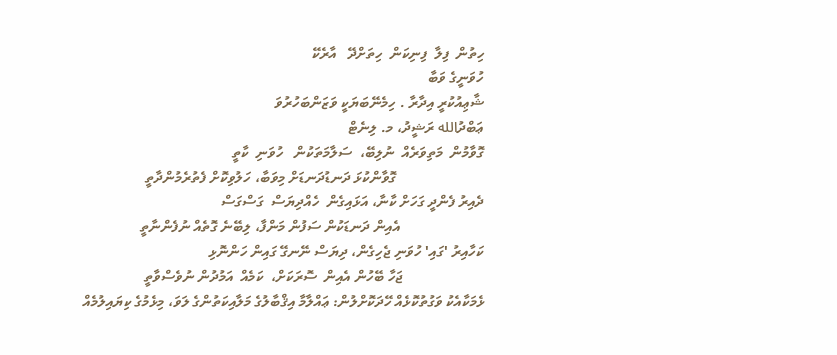ހިތުން  ފިލާ  ފިނިކަން  ހިތަށްދޭ   އާރެކޭ
ހުވަނީގެ ވަބާ
ޝާޢިއުކުރީ އިދާރާ . ހިމެނޭބަޔަކީ ވަޒަންބަހުރުވަ
ޢަބްދުالله ރަޝީދު، މ. ލިނެޓް
ގޮވާމުން  މަތިވަރެއް  ނުލިބޭ،  ސަލާމަތަކުން   ހުވަނި  ކާތީ
                        ގޮވާންކުޅަ ދަނޑުދަނޑަށް މިވަބާ، ހަލުވިކޮށް ފެތުރެމުންދާތީ
ދެއިރު ފެންދީ ގަހަށް ކާނާ، އަޅައިގެން  ހެއްދިޔަސް  ގަސްގަސް
                       އެއިން ދަނޑަކުން ސަފުން މަންފާ، ލިބޭނެ ގޮތެއް ނުފެންނާތީ
ކަހާއިރު 'ގައި' ހުވަނި ޖެހިގެން، ދިޔަސް ނޭނގޭ ގައިން ހަންނޮޅި
                      ޖަހާ ބޭހުން އެއިން  ސޮރަކަށް،  ކަމެއް  އަމުދުން ނުވެސްވާތީ
ޅެމަކާއެކު ވަގުތުކޮޅެއް ހޭދަކޮށްލުން: ޢައްލާމާ އިޤްބާލުގެ މަލާއިކަތުންގެ ލަވަ، މިޅެމުގެ ކިޔައިލުމެއް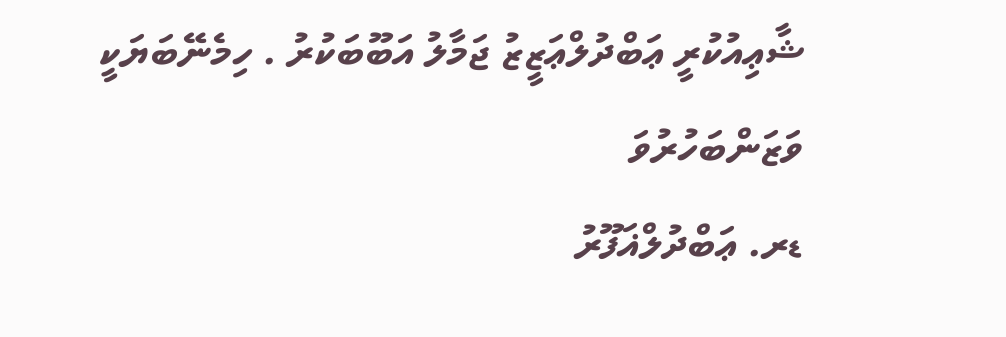ޝާޢިއުކުރީ ޢަބްދުލްޢަޒީޒު ޖަމާލު އަބޫބަކުރު . ހިމެނޭބަޔަކީ ވަޒަންބަހުރުވަ
ޑރ. ޢަބްދުލްޣަފޫރު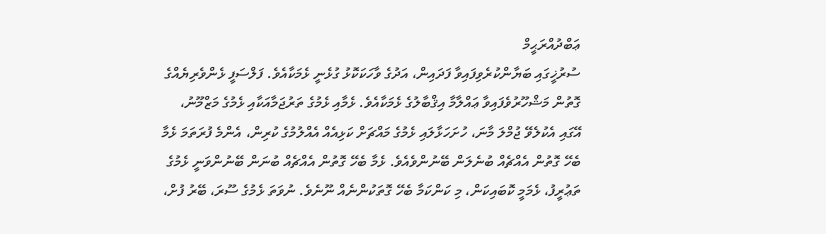ޢަބްދުއްރަޙީމް
ސުރުޚީގައި ބަޔާންކުރެވިފައިވާ ފަދައިން، އަދުގެ ވާހަކަކޮޅު ގުޅެނީ ޅެމަކާއެވެ. ފަލްސަފީ ޅެންވެރިޔެއްގެ ގޮތުން މަޝްހޫރުވެފައިވާ ޢައްލާމާ އިޤްބާލުގެ ޅެމަކާއެވެ. ޅެމާއި ޅެމުގެ ތަރުޖަމާއަކާއި ޅެމުގެ މަޒްމޫނު، އޭގައި އެކުލެވޭ ޖުމްލަ މާނަ، ހުށަހަޅާލައި ޅެމުގެ މައްޗަށް ކަޅިއެއް އެއްލުމުގެ ކުރިން، އެންމެ ފުރަތަމަ ޅެމާ ބެހޭ ގޮތުން އެއްޗެއް ބުނެލަން ބޭނުންވެއެވެ. ޅެމާ ބެހޭ ގޮތުން އެއްޗެއް ބުނަން ބޭނުންވަނީ ޅެމުގެ ތަޢުރީފު، ޅެމަމީ ކޮބައިކަން، މި ކަންކަމާ ބެހޭ ގޮތަކުންނެއް ނޫނެވެ. ނުވަތަ ޅެމުގެ ސޫރަ، ބޭރު ފުށް،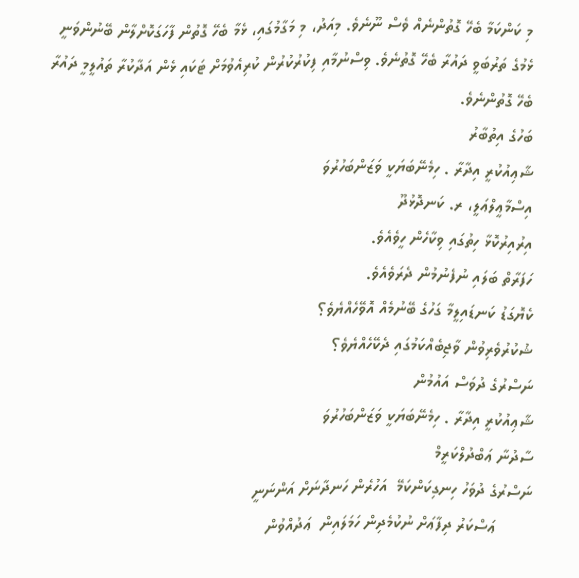މި ކަންކަމާ ބެހޭ ގޮތުންނެއް ވެސް ނޫނެވެ. މިއަދު، މި މަގާމުގައި، ޅެމާ ބެހޭ ގޮތުން ފާހަގަކޮށްލާން ބޭނުންވަނީ ޅެމުގެ ތަރުބަވީ ދައުރާ ބެހޭ ގޮތުނެވެ. ވިސްނުމާއި ފިކުރުކުރުން ކުރިއެވުމަށް ޓަކައި ޅެން އަދާކުރާ ތައުލީމީ ދައުރާ ބެހޭ ގޮތުންނެވެ.
ބަހުގެ އިތުބާރު
ޝާޢިއުކުރީ އިދާރާ . ހިމެނޭބަޔަކީ ވަޒަންބަހުރުވަ
އިސްމާޢީލްޢަލީ، ރ. ކަނދޮޅުދޫ
އިރުއިރުކޮޅާ ހިތުގައި ވިކާހެން ހީވެއެވެ.
ހަފަރާތް ބަލައި ނުފެނުމުން ދެރަވެއެވެ.
ކެޔޮގަޑު ކަނޑައިލީމާ ގަހުގެ ބޭނުމެއް އޮވޭހެއްޔެވެ؟
ޝުކުރުވެރިވުން ވާޖިބެއްކަމުގައި ދެކޭހެއްޔެވެ؟
ނަސްރުގެ ދުވަސް އައުމުން
ޝާޢިއުކުރީ އިދާރާ . ހިމެނޭބަޔަކީ ވަޒަންބަހުރުވަ
ސާދުނާ ޢަބްދުލްކަރީމް
ނަސްރުގެ ދުވަހު ހިނގިކަންކަމޭ  އަހުރެން ހަނދާނަށް އަންނަނީ
        ޢަސްކަރު ދިފާޢަށް ނުކުމެދިން ހަމަލައިން  ޢަދުއްވުން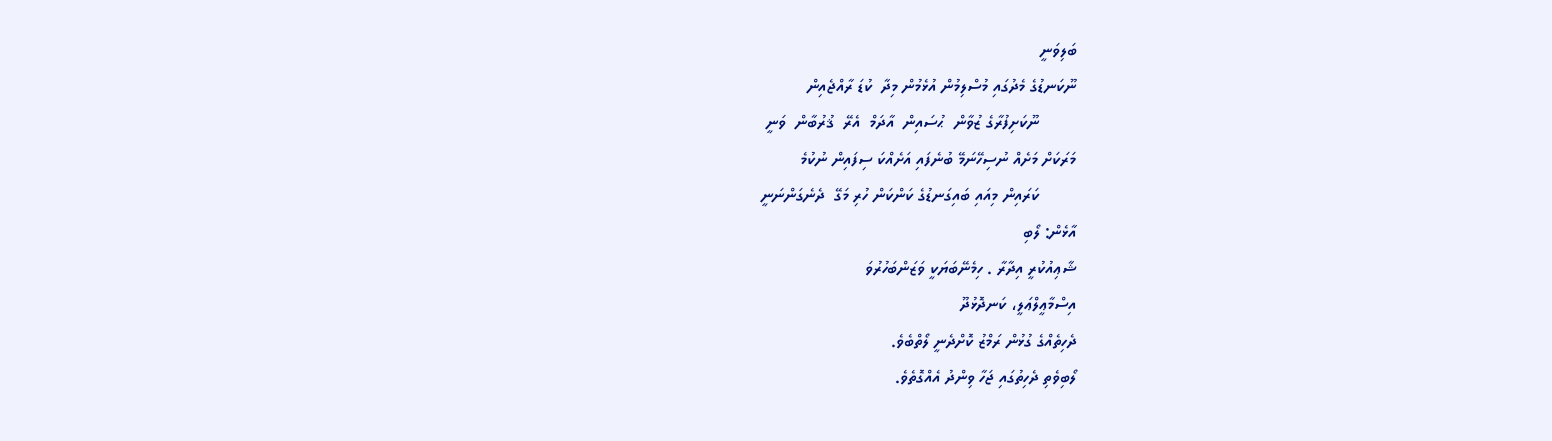ބަލިވަނީ
ނޫކަނޑުގެ މެދުގައި މުސްލިމުން އުޅެމުން މިދާ  ކުޑަ ރާއްޖެއިން
        ނޫކަށިފުރާގެ ޒުވާން  ޙުސައިން  އާދަމް  އެރޭ  ޤުރުބާން  ވަނީ
މަރަކަށް މަށެއް ނުސިހޭނަމޭ ބުނެފައި އަށެއްކަ ސިފައިން ނުކުމެ
        ކަރައިން މިއައި ބައިގަނޑުގެ ކަންކަން ހުރި މަގޭ  ދެނެގަންނަނީ
އާޅެން: ލޯބި
ޝާޢިއުކުރީ އިދާރާ . ހިމެނޭބަޔަކީ ވަޒަންބަހުރުވަ
އިސްމާޢީލްޢަލީ، ކަނދޮޅުދޫ
ދެހިތެއްގެ ގުޅުން ރަމްޒު ކޮށްދެނީ ލޯތްބެވެ.
ލޯބިވެތި ދެހިތުގައި ޖަހާ ވިންދު އެއްގޮތެވެ.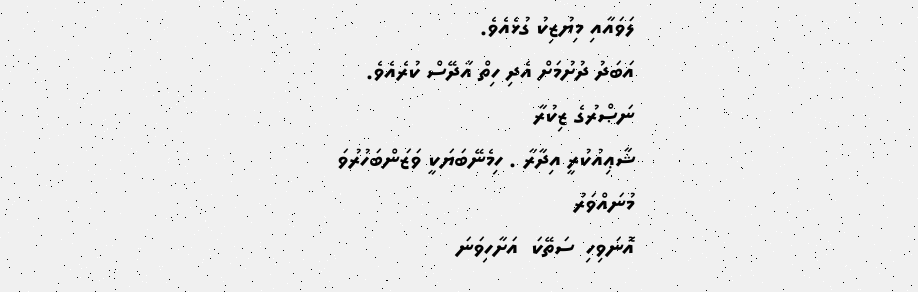ލަވައާއި މިޔުޒިކު ގުޅެއެވެ.
އަބަދު ދުށުމަށް އެދި ހިތް އާދޭސް ކުރެއެވެ.
ނަޞްރުގެ ޒިކުރާ
ޝާޢިއުކުރީ އިދާރާ . ހިމެނޭބަޔަކީ ވަޒަންބަހުރުވަ
މުނައްވަރު
އޮނަވިހި  ސަތޭކަ  އަށާހިވަނަ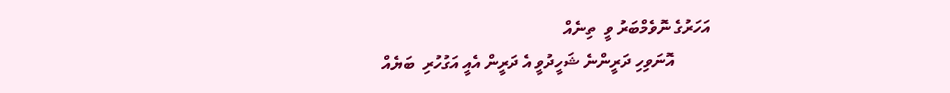އަހަރުގެ ނޮވެމްބަރު ވީ  ތިނެއް
         އޮނަވިހި ދަރީންނެ ޝަހީދުވީ އެ ދަރީން އެއީ އަގުހުރި  ބަޔެއް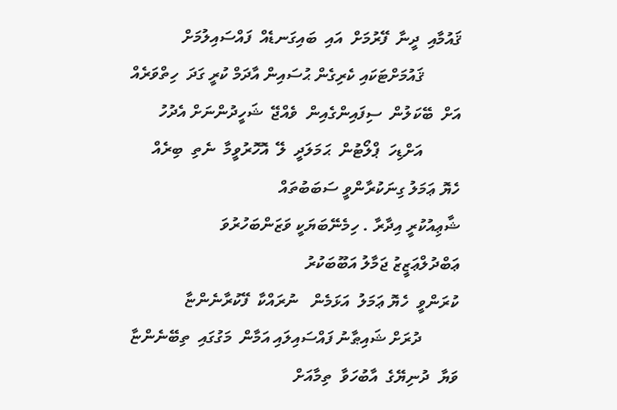ޤައުމާއި  ދީނާ  ފޭރުމަށް  އައި  ބައިގަނޑެއް  ފައްސައިލުމަށް
         ޤައުމަށްޓަކައި ކެރިގެން ޙުސައިން އާދަމް ކުރީ ގަދަ  ހިތްވަރެއް
އަށް  ބޭކަލުން  ސިފައިންގެއިން  ވެއްޖޭ  ޝަހީދުންނަށް އެދުހު
         އަށްޑިހަ  ޕްލޯޓުން  ޙަމަލަދީ  ލޭ  އޮހޮރުވީމާ  ނެތި  ބިރެއް
ހެޔޮ ޢަމަލު ގިނަކުރާންވީ ސަބަބުތައް
ޝާޢިއުކުރީ އިދާރާ . ހިމެނޭބަޔަކީ ވަޒަންބަހުރުވަ
ޢަބްދުލްޢަޒީޒު ޖަމާލު އަބޫބަކުރު
ކުރަންވީ  ހެޔޮ ޢަމަލު  އަޅަމެން   ނުރައްކާ  ފޭކުރާނެންޏާ
         ދުރަށް ޝައިޠާނު ފައްސައިލައި އަމާން  މަގުގައި  ތިބޭނެންޏާ
ވަޔާ  ދުނިޔޭގެ  އާބުހަވާ  ތިމާއަށް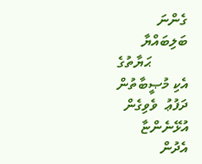ގެންނަ  ބަލިބައްޔާ
          ޙަޔާތުގެ  އެކި މުޞީބާތުން  ދަފުޢު  ވެވިގެން  އުޅޭނެންޏާ
އެދުން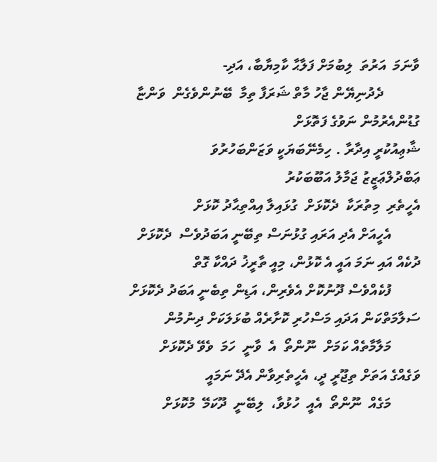ވާނަމަ  އަރުތަ  ލިބުމަށް ފަލާޙާ ކާމިޔާބާ، އަދި-
          ދެދުނިޔޭން ޖާހު މާތް ޝަރަފާ ތިމާ  ބޭނުންވެގެން  ވަންޏާ
ގުޑުންއެރުމުން ނަވުގެ ފަތޮޅަށް
ޝާޢިއުކުރީ އިދާރާ . ހިމެނޭބަޔަކީ ވަޒަންބަހުރުވަ
ޢަބްދުލްޢަޒީޒު ޖަމާލު އަބޫބަކުރު
އެހީތެރި  މިތުރަކާ  ދެކޮޅަށް  ގުޅައިލާ އިއްތިޙާދު ކޮޅަށް
        އެހީއަށް އެދި އަރައި ގުޅުނަސް ތިބޭނީ އަބަދުވެސް  ދެކޮޅަށް
ދުކެއް އައި ނަމަ އައީ އެ ކޮޅުން، މިއީ ތާރީޚު ދައްކާ ގޮތް
        ފުކެއްވެސް ދޫނުކޮށް އެވެރިން، އަޑިން ތިބެނީ އަބަދު ދެކޮޅަށް
ސަލާމަތްކަން އަދައި މަސްހުރި ކޮށާރެއް ބުޅަލަކަށް ދިނުމުން
        މަލާމާތެއް ކަމަށް  ނޫންތޯ  އެ  ވާނީ  ހަމަ  ވެވޭ ދެކޮޅަށް
ވަގެއްގެ އަތަށް ތިޖޫރީ ދީ، އެހީތެރިވާން އެދޭ ނަމައީ
        މަގެއް  ނޫންތޯ  އެއީ  ހުޅުވާ،  ލިބޭނީ  ދޫކަމޭ  މުކޮޅަށް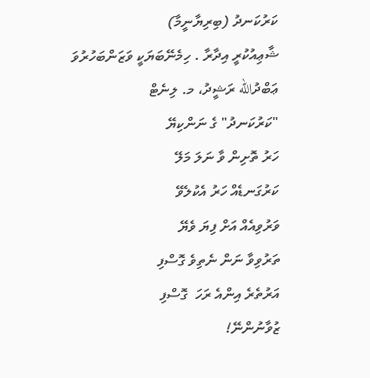ކަރުކަނދު (ބިރިޔާނީމާ)
ޝާޢިއުކުރީ އިދާރާ . ހިމެނޭބަޔަކީ ވަޒަންބަހުރުވަ
ޢަބްދުالله ރަޝީދު، މ. ލިނެޓް
"ކަރުކަނދު" ގެ ނަންކިޔޭ
ހަރު ތޮށިން ވާ ނަލަ މަލޭ
ކަރުގަނޑެއް ހަރު އެކުލެވޭ
ވަރުވިއެއް އަށް ފިޔަ ވެޔޭ
ތަރުވިވާ ނަން ނެތިވެ ގޮސްފި
އަރުތެރެ އިންއެ ރަހަ  ގޮސްފި
ޒުވާނުންނޭ!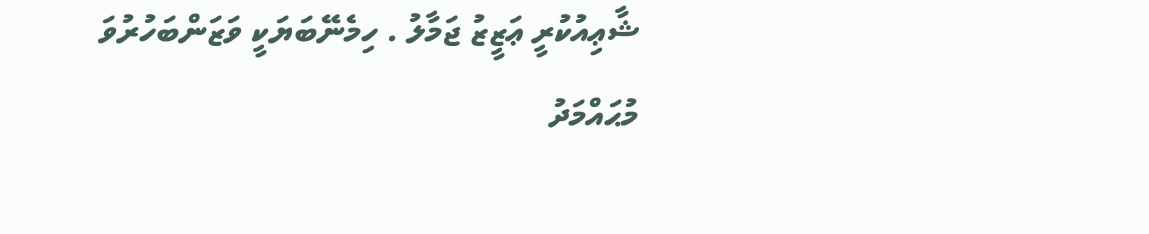ޝާޢިއުކުރީ ޢަޒީޒު ޖަމާލު . ހިމެނޭބަޔަކީ ވަޒަންބަހުރުވަ
މުޙައްމަދު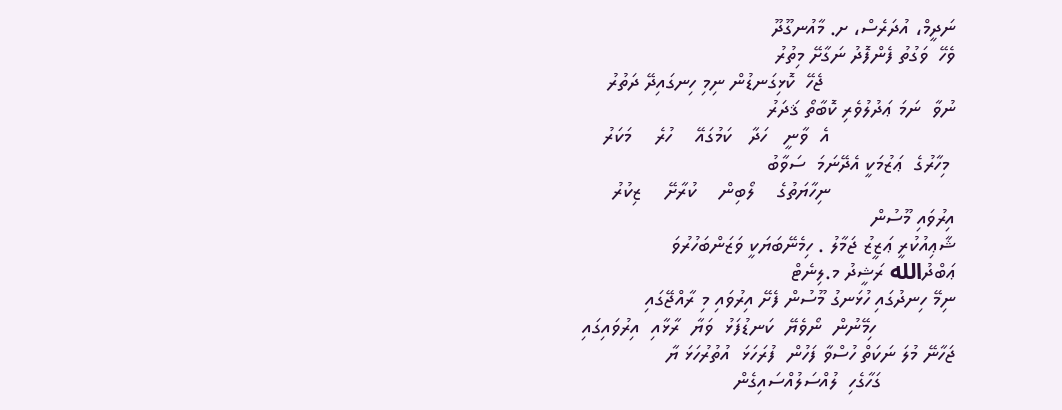ނަދީމް، އުދަރެސް، ށ. މާއުނގޫދޫ
ވެހޭ  ވަގުތު ފެންފޮދު ނަގާށޭ މިތުރު
                       ޖެހޭ  ކޮޅިގަނޑުން ނިމި ހިނގައިދޭ ދަތުރު
ނުވާ  ނަމަ ޢަދުލުވެރި ކޮބާތޯ ޤަދަރު
                      އެ  ވާނީ   ހަދާ   ކަމުގައޭ    ހުރެ    މަކަރު
 މިހާރުގެ  ޢަޒުމަކީ އެދޭނަމަ  ސަވާބު
                      ނިހާޔަތުގެ    ލޯބިން    ކުރާށޭ    ޒިކުރު
އިރުވައި މޫސުން
ޝާޢިއުކުރީ ޢަޒީޒު ޖަމާލު . ހިމެނޭބަޔަކީ ވަޒަންބަހުރުވަ
ޢަބްދުالله ރަޝީދު މ.ލިނެޓް
ނިމޭ ހިނދުގައި ހުޅަނގު މޫސުން ފެށޭ އިރުވައި މި ރާއްޖޭގައި
              ހިމޭނުން  ނޯވެޔޭ  ކަނޑުފަޅު  ވަޔާ  ރާޅާއި  އިރުވައިގައި
ޖަހާނޭ މުލަ ނަކަތް ހުސްވާ ފަހުން  ފުރަހަޅަ  އުތުރުހަޅަ ޔާ
             ގަހާގެހި  ލުއްސަލުއްސައިގެން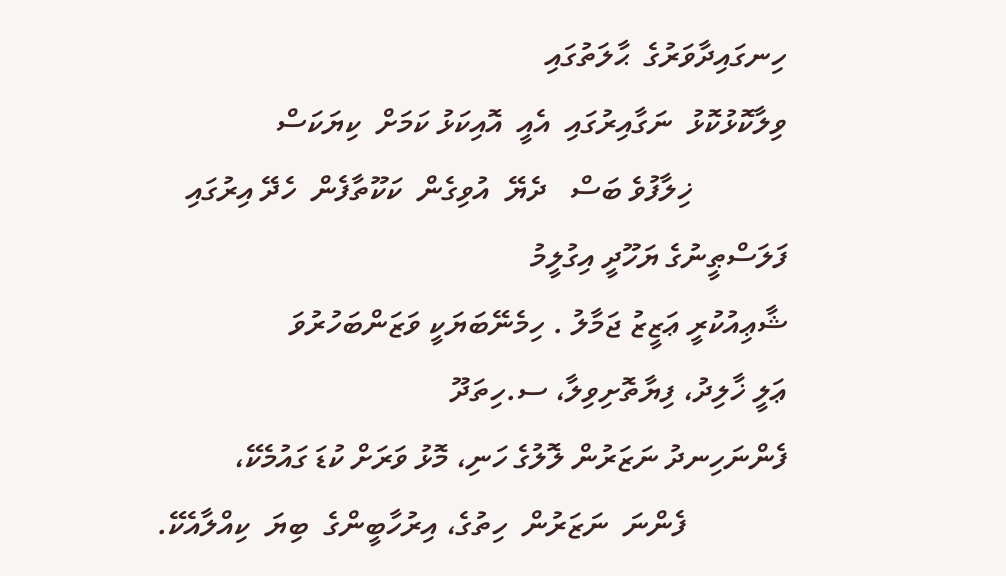ހިނގައިދާވަރުގެ  ޙާލަތުގައި
ވިލާކޮޅުކޮޅު  ނަގާއިރުގައި  އެއީ  އޮއިކަޅު ކަމަށް  ކިޔަކަސް
            ޚިލާފުވެ ބަސް   ދެޔޭ  އުވިގެން  ކަކޫތާފެން  ހެދޭ އިރުގައި
ފަލަސްޠީނުގެ ޔަހޫދީ އިގުލީމު
ޝާޢިއުކުރީ ޢަޒީޒު ޖަމާލު . ހިމެނޭބަޔަކީ ވަޒަންބަހުރުވަ
ޢަލީ ޚާލިދު، ފިޔާތޮށިވިލާ، ސ.ހިތަދޫ
ފެންނަހިނދު ނަޒަރުން ލޮލުގެ ހަނި، މޮޅު ވަރަށް ކުޑަ ގައުމެކޭ،
             ފެންނަ  ނަޒަރުން  ހިތުގެ، އިރުހާބީންގެ  ބިޔަ  ކިއްލާއެކޭ.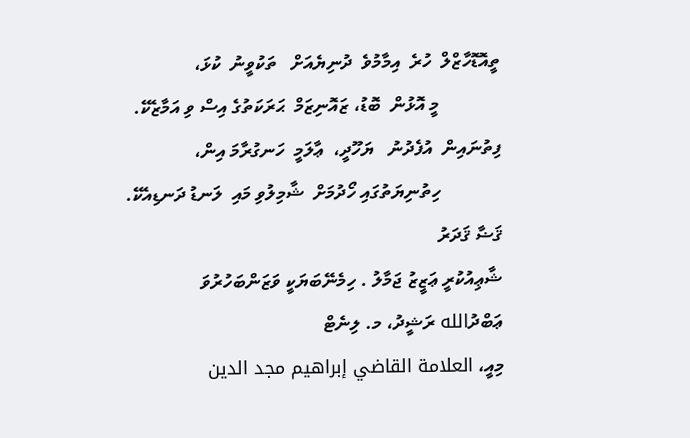ތީއޮޑޮހާޒްލް  ހުރެ  އިމާމުވެ  ދުނިޔެއަށް   ތަކުވީނު  ކުޅަ،
             މީ އޮޅުން  ބޮޑު، ޒައޮނިޒަމް  ޙަރަކަތުގެ އިސް ވި އަމާޒެކޭ.
ފިތުނައިން  އުފެދުނު   ޔަހޫދީ،  ޢާލަމީ  ހަނގުރާމަ އިން،
             ހިތުނިޔަތުގައި ހޯދުމަށް  ޝާމިލުވި މައި  ލަނޑު ދަނޑިއެކޭ.
ޤަޟާ ޤަދަރު
ޝާޢިއުކުރީ ޢަޒީޒު ޖަމާލު . ހިމެނޭބަޔަކީ ވަޒަންބަހުރުވަ
ޢަބްދުالله ރަޝީދު، މ. ލިނެޓް
މިއީ، العلامة القاضي إبراهيم مجد الدين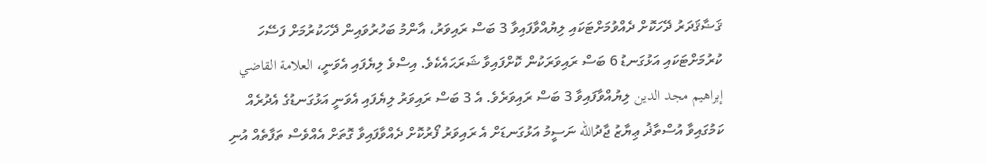ޤަޟާޤަދަރު ދޭހަކޮށް ދެއްވުމަށްޓަކައި ލިޔުއްވާފައިވާ 3 ބަސް ރައިވަރު، އާންމު ބަހުރުވައިން ދޭހަކުރުމަށް ފަސޭހަ ކުރުމަށްޓަކައި އަޅުގަނޑު 6 ބަސް ރައިވަރަކުން ކޮށްފައިވާ ޝަރަޙައެކެވެ. އިސްވެ ލިޔެފައި އެވަނީ، العلامة القاضي إبراهيم مجد الدين ލިޔުއްވާފައިވާ 3 ބަސް ރައިވަރެވެ. އެ 3 ބަސް ރައިވަރު ލިޔެފައި އެވަނީ އަޅުގަނޑުގެ އެދުރެއް ކަމުގައިވާ އުސްތާޛު ޢިޔާޒު ޖާދުالله ނަސީމު އަޅުގަނޑަށް އެ ރައިވަރު ފޯރުކޮށް ދެއްވާފައިވާ ގޮތަށް އެއްވެސް ތަފާތެއް އުނި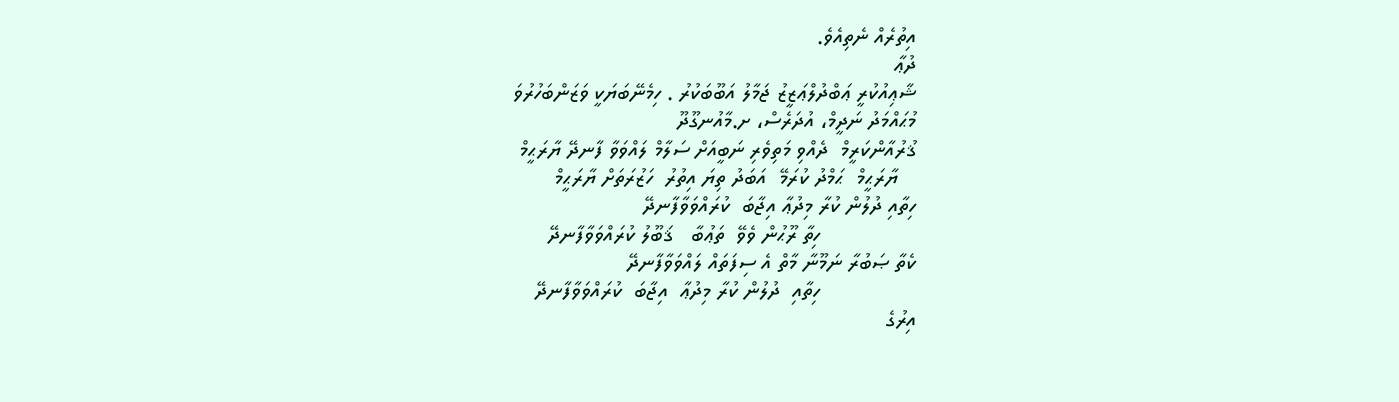އިތުރެއް ނެތިއެވެ.
ދުޢާ
ޝާޢިއުކުރީ ޢަބްދުލްޢަޒީޒު ޖަމާލު އަބޫބަކުރު . ހިމެނޭބަޔަކީ ވަޒަންބަހުރުވަ
މުޙައްމަދު ނަދީމް، އުދަރެސް، ށ.މާއުނގޫދޫ
ޤުރުއާންކަރީމް  ދެއްވި މަތިވެރި ނަބީއަށް ސަލާމް ލައްވަވާ ފާނދޭ ޔާރަޙީމް
   ޔާރަޙީމް  ޙަމްދު ކުރަމޭ  އަބަދު ތިޔަ އިތުރު  ހަޒުރަތަށް ޔާރަޙީމް
ހިތާއި ދުލުން ކުރާ މިދުޢާ އިޖާބަ  ކުރައްވަވާފާނދޭ
                ހިތާ ރޫޙުން ވެވޭ  ތަޢުބާ   ޤަބޫލު ކުރައްވަވާފާނދޭ
ކެތާ ޞަބުރާ ނަމޫނާ މާތް އެ ސިފަތައް ލައްވަވާފާނދޭ
                ހިތާއި  ދުލުން ކުރާ މިދުޢާ  އިޖާބަ  ކުރައްވަވާފާނދޭ
އިރުގެ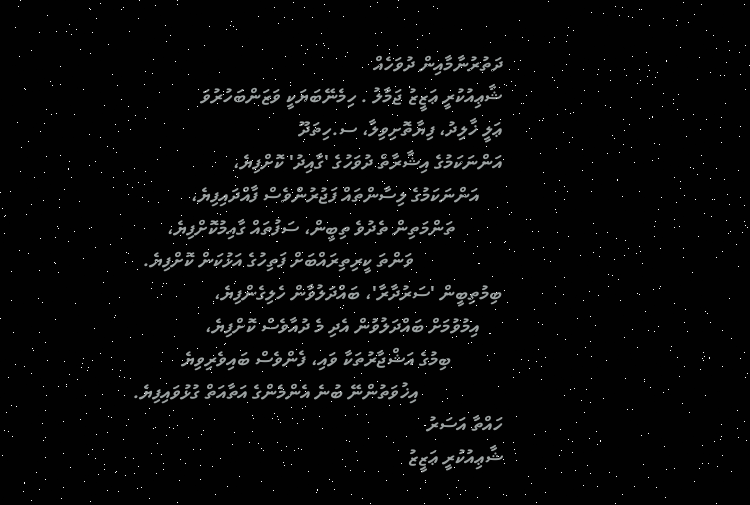ދަތުރުނާމާއިން ދުވަހެއް
ޝާޢިއުކުރީ ޢަޒީޒު ޖަމާލު . ހިމެނޭބަޔަކީ ވަޒަންބަހުރުވަ
ޢަލީ ޚާލިދު، ފިޔާތޮށިވިލާ، ސ.ހިތަދޫ
އަންނަކަމުގެ އިޝާރާތް ދުވަހުގެ 'ގާއިދު' ކޮށްފިޔެ،
     އަންނަކަމުގެ ލިސާންތައް ފަޖުރުންވެސް ފާއްދައިފިޔެ،
          ތަންމަތިން ތެދުވެ ތިބީން، ސަފުތައް ގާއިމުކޮށްފިޔެ،
                   ވަންތަ ކީރިތިރައްބަށް ފަތިހުގެ އަޅުކަން ކޮށްފިޔެ.
ބިމުތިބީން 'ސަރުދާރާ'، ބައްދަލުވާން ހެލިގެންފިޔެ،
     އިމުވުމަށް ބައްދަލުވުން އެދި މެ ދުއާވެސް ކޮށްފިޔެ،
           ބިމުގެ އަޝްޖާރުތަކާ ވައި، ފެންވެސް ބައިވެރިވިޔެ
                  އިޚުވަތުންނޭ ބުނެ އެންމެންގެ އަތާއަތް ގުޅުވައިފިޔެ.
ހައްތާ އަސަރު
ޝާޢިއުކުރީ ޢަޒީޒު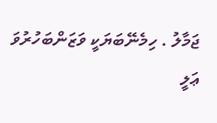ޖަމާލު . ހިމެނޭބަޔަކީ ވަޒަންބަހުރުވަ
ޢަލީ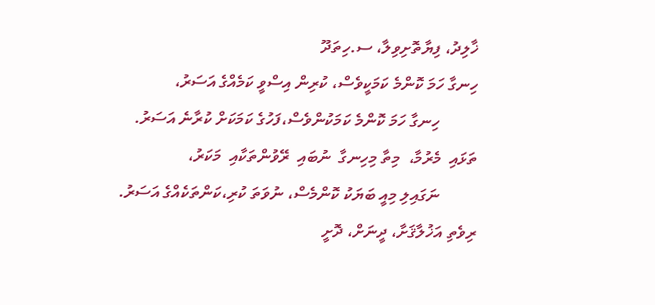ޚާލިދު، ފިޔާތޮށިވިލާ، ސ.ހިތަދޫ
ހިނގާ ހަމަ ކޮންމެ ކަމަކީވެސް، ކުރިން އިސްވީ ކަމެއްގެ އަސަރު،
         ހިނގާ ހަމަ ކޮންމެ ކަމަކުންވެސް،ފަހުގެ ކަމަކަށް ކުރާނެ އަސަރު.
ތަޅައި  މެރުމާ،  މިތާ މިހިނގާ  ނުބައި  ރޭވުންތަކާއި  މަކަރު،
         ނަގައިލި މިއީ ބަޔަކު ކޮންމެސް، ނުވަތަ ކުރި،ކަންތަކެއްގެ އަސަރު.
ރިވެތި އަޚުލާޤަށާ، ދީނަށް، ދޮށީ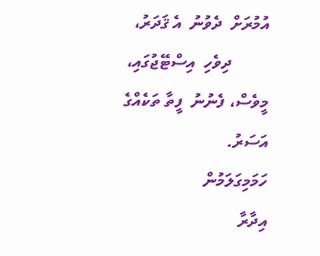އުމުރަށް  ދެވުނު  އެ ޤަދަރު،
         ދިވެހި  އިސްޓޭޖުގައި، މީވެސް، ފެނުނު  ފީތާ ތަކެއްގެ  އަސަރު.
ހަމަމިގަލަމުން
އިދާރާ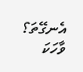އެނގޭތަ؟
ވާހަކަ